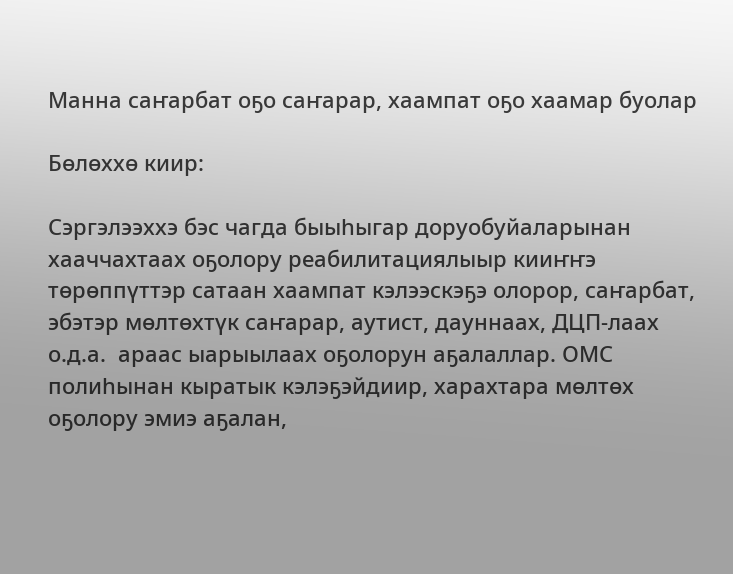Манна саҥарбат оҕо саҥарар, хаампат оҕо хаамар буолар

Бөлөххө киир:

Сэргэлээххэ бэс чагда быыһыгар доруобуйаларынан хааччахтаах оҕолору реабилитациялыыр кииҥҥэ төрөппүттэр сатаан хаампат кэлээскэҕэ олорор, саҥарбат, эбэтэр мөлтөхтүк саҥарар, аутист, дауннаах, ДЦП-лаах о.д.а.  араас ыарыылаах оҕолорун аҕалаллар. ОМС полиһынан кыратык кэлэҕэйдиир, харахтара мөлтөх оҕолору эмиэ аҕалан,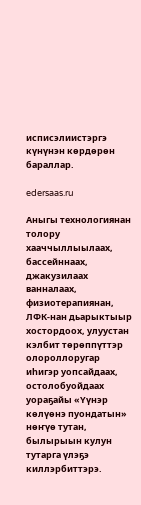исписэлиистэргэ күнүнэн көрдөрөн бараллар.

edersaas.ru

Аныгы технологиянан толору хааччыллыылаах, бассейннаах, джакузилаах ванналаах, физиотерапиянан, ЛФК-нан дьарыктыыр хостордоох, улуустан кэлбит төрөппүттэр олороллоругар иһигэр уопсайдаах, остолобуойдаах уораҕайы «Үүнэр көлүөнэ пуондатын» нөҥүө тутан,  былырыын кулун тутарга үлэҕэ киллэрбиттэрэ.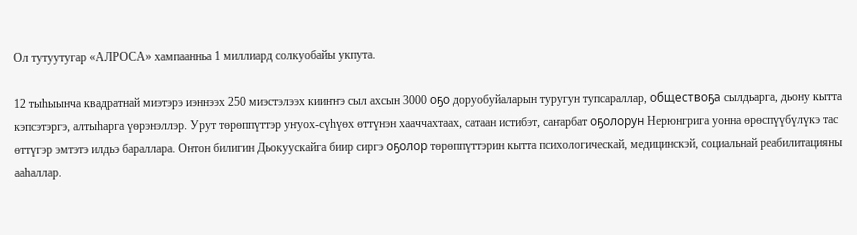Ол тутуутугар «АЛРОСА» хампаанньа 1 миллиард солкуобайы укпута.

12 тыһыынча квадратнай миэтэрэ иэннээх 250 миэстэлээх кииҥҥэ сыл ахсын 3000 оҕо доруобуйаларын туругун тупсараллар, обществоҕа сылдьарга, дьону кытта кэпсэтэргэ, алтыһарга үөрэнэллэр. Урут төрөппүттэр уҥуох-сүһүөх өттүнэн хааччахтаах, сатаан истибэт, саҥарбат оҕолорун Нерюнгрига уонна өрөспүүбүлүкэ тас өттүгэр эмтэтэ илдьэ бараллара. Онтон билигин Дьокуускайга биир сиргэ оҕолор төрөппүттэрин кытта психологическай, медицинскэй, социальнай реабилитацияны ааһаллар.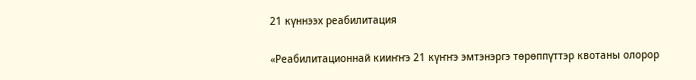21 күннээх реабилитация

«Реабилитационнай кииҥҥэ 21 күҥҥэ эмтэнэргэ төрөппүттэр квотаны олорор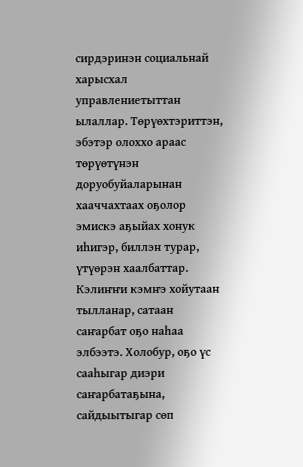сирдэринэн социальнай харысхал управлениетыттан ылаллар. Төрүөхтэриттэн, эбэтэр олоххо араас төрүөтүнэн доруобуйаларынан хааччахтаах оҕолор эмискэ аҕыйах хонук иһигэр, биллэн турар, үтүөрэн хаалбаттар. Кэлиҥҥи кэмҥэ хойутаан тылланар, сатаан саҥарбат оҕо наһаа элбээтэ. Холобур, оҕо үс сааһыгар диэри саҥарбатаҕына, сайдыытыгар сөп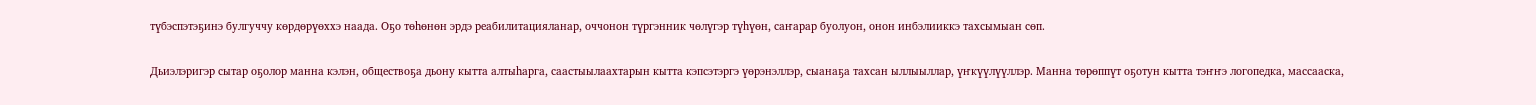түбэспэтэҕинэ булгуччу көрдөрүөххэ наада. Оҕо төһөнөн эрдэ реабилитацияланар, оччонон түргэнник чөлүгэр түһүөн, саҥарар буолуон, онон инбэлииккэ тахсымыан сөп.

Дьиэлэригэр сытар оҕолор манна кэлэн, обществоҕа дьону кытта алтыһарга, саастыылаахтарын кытта кэпсэтэргэ үөрэнэллэр, сыанаҕа тахсан ыллыыллар, үҥкүүлүүллэр. Манна төрөппүт оҕотун кытта тэҥҥэ логопедка, массааска,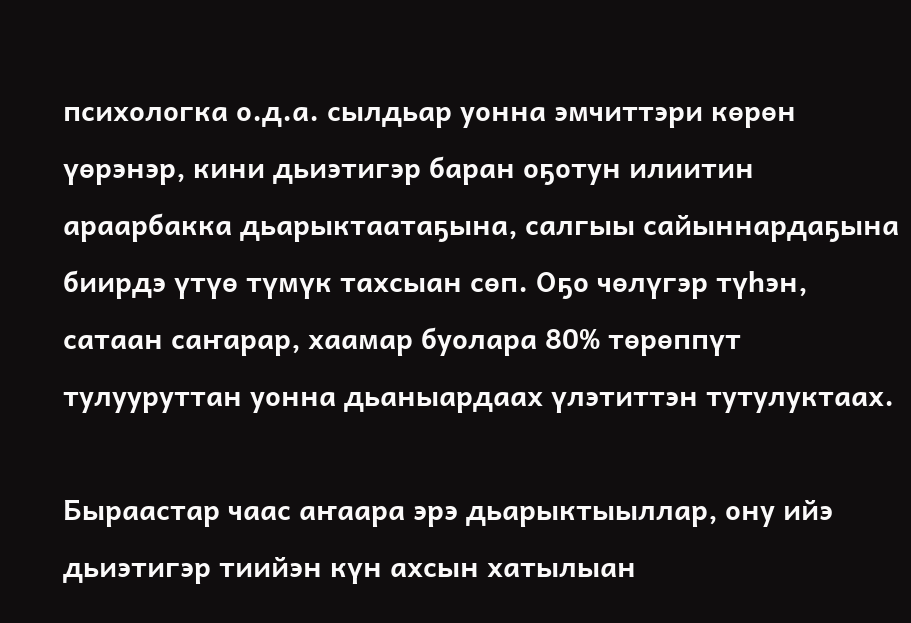психологка о.д.а. сылдьар уонна эмчиттэри көрөн үөрэнэр, кини дьиэтигэр баран оҕотун илиитин араарбакка дьарыктаатаҕына, салгыы сайыннардаҕына биирдэ үтүө түмүк тахсыан сөп. Оҕо чөлүгэр түһэн, сатаан саҥарар, хаамар буолара 80% төрөппүт тулууруттан уонна дьаныардаах үлэтиттэн тутулуктаах.

Быраастар чаас аҥаара эрэ дьарыктыыллар, ону ийэ дьиэтигэр тиийэн күн ахсын хатылыан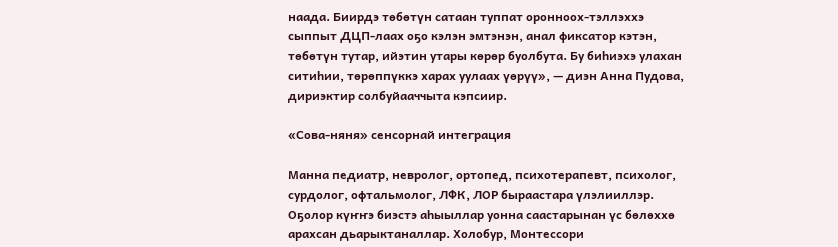наада. Биирдэ төбөтүн сатаан туппат оронноох-тэллэххэ сыппыт ДЦП-лаах оҕо кэлэн эмтэнэн, анал фиксатор кэтэн, төбөтүн тутар, ийэтин утары көрөр буолбута. Бу биһиэхэ улахан ситиһии, төрөппүккэ харах уулаах үөрүү», — диэн Анна Пудова, дириэктир солбуйааччыта кэпсиир.

«Сова-няня» сенсорнай интеграция

Манна педиатр, невролог, ортопед, психотерапевт, психолог,  сурдолог, офтальмолог, ЛФК, ЛОР быраастара үлэлииллэр. Оҕолор күҥҥэ биэстэ аһыыллар уонна саастарынан үс бөлөххө арахсан дьарыктаналлар. Холобур, Монтессори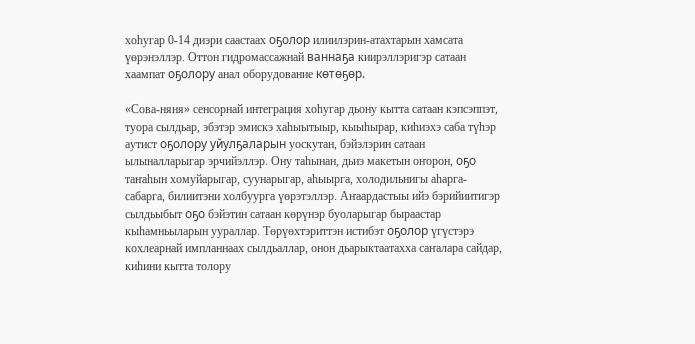хоһугар 0-14 диэри саастаах оҕолор илиилэрин-атахтарын хамсата үөрэнэллэр. Оттон гидромассажнай ваннаҕа киирэллэригэр сатаан хаампат оҕолору анал оборудование көтөҕөр.

«Сова-няня» сенсорнай интеграция хоһугар дьону кытта сатаан кэпсэппэт, туора сылдьар, эбэтэр эмискэ хаһыытыыр, кыыһырар, киһиэхэ саба түһэр аутист оҕолору уйулҕаларын уоскутан, бэйэлэрин сатаан ылыналларыгар эрчийэллэр. Ону таһынан, дьиэ макетын оҥорон, оҕо таҥаһын хомуйарыгар, суунарыгар, аһыырга, холодильнигы аһарга-сабарга, билиитэни холбуурга үөрэтэллэр. Аҥаардастыы ийэ бэрийиитигэр сылдьыбыт оҕо бэйэтин сатаан көрүнэр буоларыгар быраастар кыһамньыларын уураллар. Төрүөхтэриттэн истибэт оҕолор үгүстэрэ кохлеарнай импланнаах сылдьаллар, онон дьарыктаатахха саҥалара сайдар, киһини кытта толору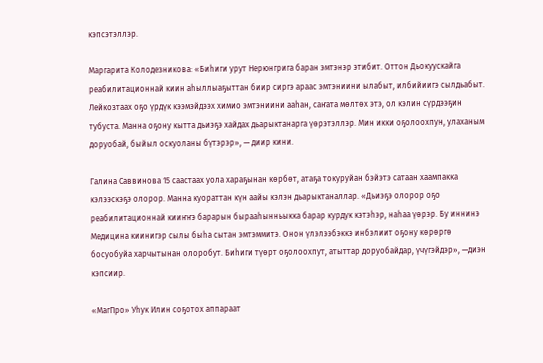кэпсэтэллэр.

Маргарита Колодезникова: «Биһиги урут Нерюнгрига баран эмтэнэр этибит. Оттон Дьокуускайга реабилитационнай киин аһыллыаҕыттан биир сиргэ араас эмтэниини ылабыт, илбийиигэ сылдьабыт. Лейкозтаах оҕо үрдүк кээмэйдээх химио эмтэниини ааһан, саҥата мөлтөх этэ, ол кэлин сүрдээҕин тубуста. Манна оҕону кытта дьиэҕэ хайдах дьарыктанарга үөрэтэллэр. Мин икки оҕолоохпун, улаханым доруобай, быйыл оскуоланы бүтэрэр», — диир кини.

Галина Саввинова 15 саастаах уола хараҕынан көрбөт, атаҕа токуруйан бэйэтэ сатаан хаампакка кэлээскэҕэ олорор. Манна куораттан күн аайы кэлэн дьарыктаналлар. «Дьиэҕэ олорор оҕо реабилитационнай кииҥҥэ барарын бырааһынньыкка барар курдук кэтэһэр, наһаа үөрэр. Бу иннинэ Медицина киинигэр сылы быһа сытан эмтэммитэ. Онон үлэлээбэккэ инбэлиит оҕону көрөргө босуобуйа харчытынан олоробут. Биһиги түөрт оҕолоохпут, атыттар доруобайдар, үчүгэйдэр», —диэн кэпсиир.

«МагПро» Уһук Илин соҕотох аппараат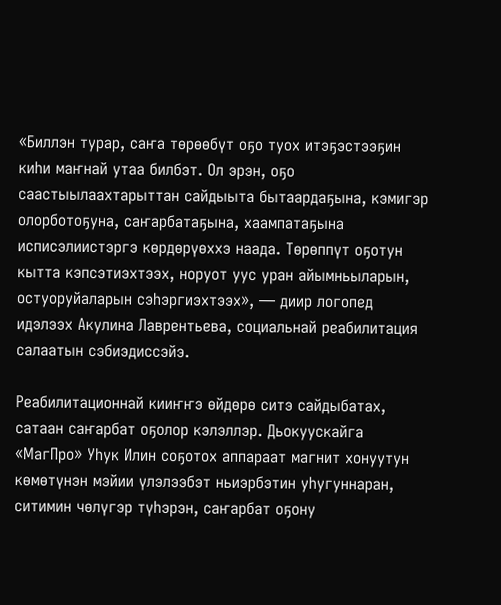«Биллэн турар, саҥа төрөөбүт оҕо туох итэҕэстээҕин киһи маҥнай утаа билбэт. Ол эрэн, оҕо саастыылаахтарыттан сайдыыта бытаардаҕына, кэмигэр олорботоҕуна, саҥарбатаҕына, хаампатаҕына исписэлиистэргэ көрдөрүөххэ наада. Төрөппүт оҕотун кытта кэпсэтиэхтээх, норуот уус уран айымньыларын, остуоруйаларын сэһэргиэхтээх», — диир логопед идэлээх Акулина Лаврентьева, социальнай реабилитация салаатын сэбиэдиссэйэ.

Реабилитационнай кииҥҥэ өйдөрө ситэ сайдыбатах, сатаан саҥарбат оҕолор кэлэллэр. Дьокуускайга «МагПро» Уһук Илин соҕотох аппараат магнит хонуутун көмөтүнэн мэйии үлэлээбэт ньиэрбэтин уһугуннаран, ситимин чөлүгэр түһэрэн, саҥарбат оҕону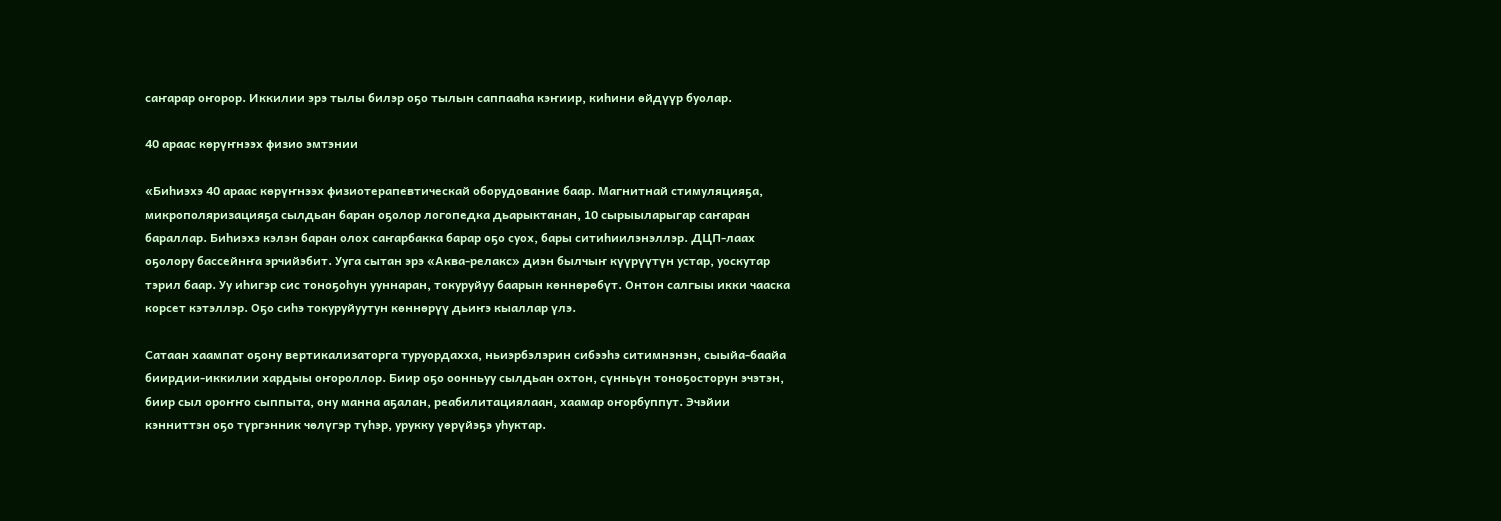саҥарар оҥорор. Иккилии эрэ тылы билэр оҕо тылын саппааһа кэҥиир, киһини өйдүүр буолар.

40 араас көрүҥнээх физио эмтэнии

«Биһиэхэ 40 араас көрүҥнээх физиотерапевтическай оборудование баар. Магнитнай стимуляцияҕа, микрополяризацияҕа сылдьан баран оҕолор логопедка дьарыктанан, 10 сырыыларыгар саҥаран бараллар. Биһиэхэ кэлэн баран олох саҥарбакка барар оҕо суох, бары ситиһиилэнэллэр. ДЦП-лаах оҕолору бассейнҥа эрчийэбит. Ууга сытан эрэ «Аква-релакс» диэн былчыҥ күүрүүтүн устар, уоскутар тэрил баар. Уу иһигэр сис тоноҕоһун ууннаран, токуруйуу баарын көннөрөбүт. Онтон салгыы икки чааска корсет кэтэллэр. Оҕо сиһэ токуруйуутун көннөрүү дьиҥэ кыаллар үлэ.

Сатаан хаампат оҕону вертикализаторга туруордахха, ньиэрбэлэрин сибээһэ ситимнэнэн, сыыйа-баайа биирдии-иккилии хардыы оҥороллор. Биир оҕо оонньуу сылдьан охтон, сүнньүн тоноҕосторун эчэтэн, биир сыл ороҥҥо сыппыта, ону манна аҕалан, реабилитациялаан, хаамар оҥорбуппут. Эчэйии кэнниттэн оҕо түргэнник чөлүгэр түһэр, урукку үөрүйэҕэ уһуктар.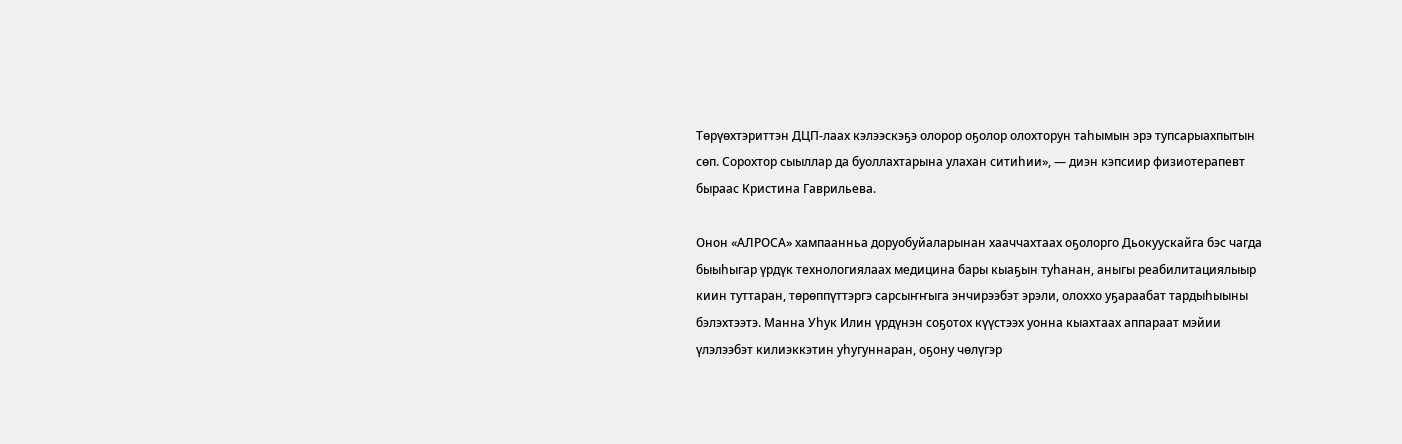Төрүөхтэриттэн ДЦП-лаах кэлээскэҕэ олорор оҕолор олохторун таһымын эрэ тупсарыахпытын сөп. Сорохтор сыыллар да буоллахтарына улахан ситиһии», — диэн кэпсиир физиотерапевт быраас Кристина Гаврильева.

Онон «АЛРОСА» хампаанньа доруобуйаларынан хааччахтаах оҕолорго Дьокуускайга бэс чагда быыһыгар үрдүк технологиялаах медицина бары кыаҕын туһанан, аныгы реабилитациялыыр киин туттаран, төрөппүттэргэ сарсыҥҥыга энчирээбэт эрэли, олоххо уҕараабат тардыһыыны бэлэхтээтэ. Манна Уһук Илин үрдүнэн соҕотох күүстээх уонна кыахтаах аппараат мэйии үлэлээбэт килиэккэтин уһугуннаран, оҕону чөлүгэр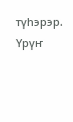түһэрэр. Үрүҥ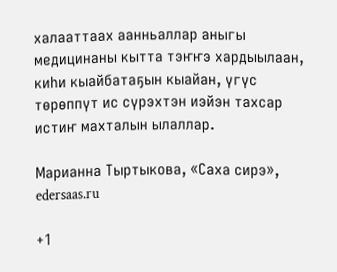халааттаах аанньаллар аныгы медицинаны кытта тэҥҥэ хардыылаан, киһи кыайбатаҕын кыайан, үгүс төрөппүт ис сүрэхтэн иэйэн тахсар истиҥ махталын ылаллар.

Марианна Тыртыкова, «Саха сирэ», edersaas.ru

+1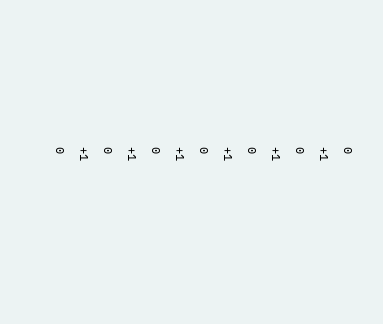0
+1
0
+1
0
+1
0
+1
0
+1
0
+1
0